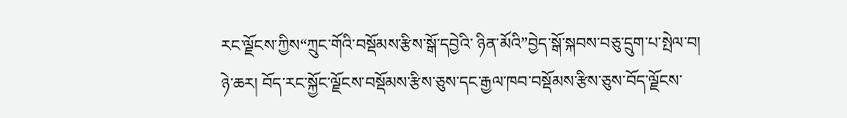རང་ལྗོངས་ཀྱིས“ཀྲུང་གོའི་བསྡོམས་རྩིས་སྒོ་དབྱེའི་ ཉིན་མོའི”བྱེད་སྒོ་སྐབས་བཅུ་དྲུག་པ་སྤེལ་བ།
ཉེ་ཆར། བོད་རང་སྐྱོང་ལྗོངས་བསྡོམས་རྩིས་ཅུས་དང་རྒྱལ་ཁབ་བསྡོམས་རྩིས་ཅུས་བོད་ལྗོངས་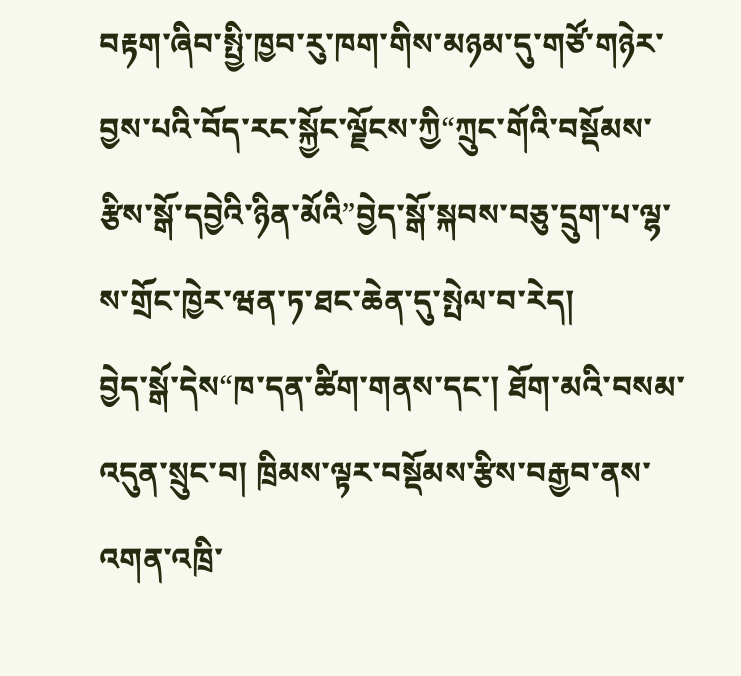བརྟག་ཞིབ་སྤྱི་ཁྱབ་རུ་ཁག་གིས་མཉམ་དུ་གཙོ་གཉེར་བྱས་པའི་བོད་རང་སྐྱོང་ལྗོངས་ཀྱི“ཀྲུང་གོའི་བསྡོམས་རྩིས་སྒོ་དབྱེའི་ཉིན་མོའི”བྱེད་སྒོ་སྐབས་བཅུ་དྲུག་པ་ལྷ་ས་གྲོང་ཁྱེར་ཝན་ཏ་ཐང་ཆེན་དུ་སྤེལ་བ་རེད།
བྱེད་སྒོ་དེས“ཁ་དན་ཚིག་གནས་དང་། ཐོག་མའི་བསམ་འདུན་སྲུང་བ། ཁྲིམས་ལྟར་བསྡོམས་རྩིས་བརྒྱབ་ནས་འགན་འཁྲི་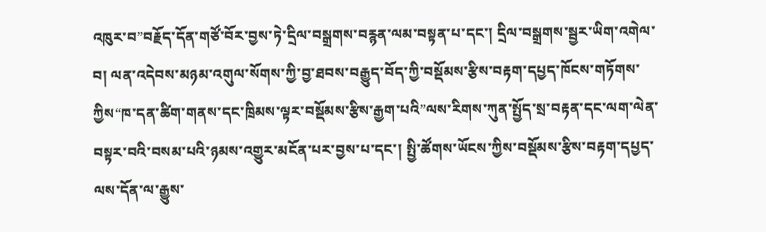འཁུར་བ”བརྗོད་དོན་གཙོ་བོར་བྱས་ཏེ་དྲིལ་བསྒྲགས་བརྙན་ལམ་བསྟན་པ་དང་། དྲིལ་བསྒྲགས་སྦྱར་ཡིག་འགེལ་བ། ལན་འདེབས་མཉམ་འགུལ་སོགས་ཀྱི་བྱ་ཐབས་བརྒྱུད་བོད་ཀྱི་བསྡོམས་རྩིས་བརྟག་དཔྱད་ཁོངས་གཏོགས་ཀྱིས“ཁ་དན་ཚིག་གནས་དང་ཁྲིམས་ལྟར་བསྡོམས་རྩིས་རྒྱག་པའི”ལས་རིགས་ཀུན་སྤྱོད་སྲ་བརྟན་དང་ལག་ལེན་བསྟར་བའི་བསམ་པའི་ཉམས་འགྱུར་མངོན་པར་བྱས་པ་དང་། སྤྱི་ཚོགས་ཡོངས་ཀྱིས་བསྡོམས་རྩིས་བརྟག་དཔྱད་ལས་དོན་ལ་རྒྱུས་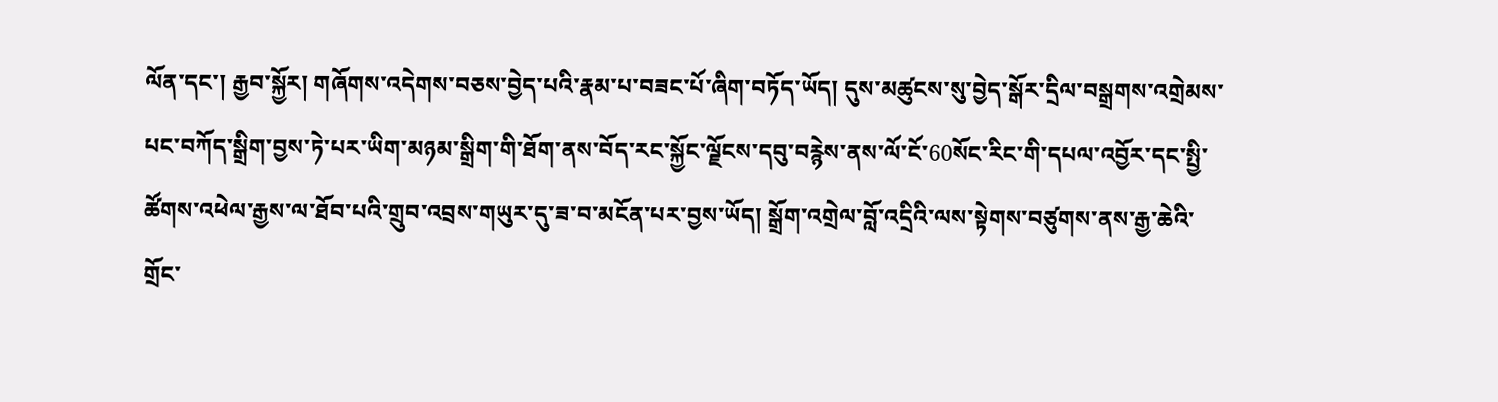ལོན་དང་། རྒྱབ་སྐྱོར། གཞོགས་འདེགས་བཅས་བྱེད་པའི་རྣམ་པ་བཟང་པོ་ཞིག་བཏོད་ཡོད། དུས་མཚུངས་སུ་བྱེད་སྒོར་དྲིལ་བསྒྲགས་འགྲེམས་པང་བཀོད་སྒྲིག་བྱས་ཏེ་པར་ཡིག་མཉམ་སྒྲིག་གི་ཐོག་ནས་བོད་རང་སྐྱོང་ལྗོངས་དབུ་བརྙེས་ནས་ལོ་ངོ་60སོང་རིང་གི་དཔལ་འབྱོར་དང་སྤྱི་ཚོགས་འཕེལ་རྒྱས་ལ་ཐོབ་པའི་གྲུབ་འབྲས་གཡུར་དུ་ཟ་བ་མངོན་པར་བྱས་ཡོད། སྒྲོག་འགྲེལ་བློ་འདྲིའི་ལས་སྟེགས་བཙུགས་ནས་རྒྱ་ཆེའི་གྲོང་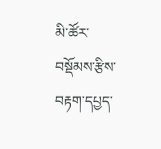མི་ཚོར་བསྡོམས་རྩིས་བརྟག་དཔྱད་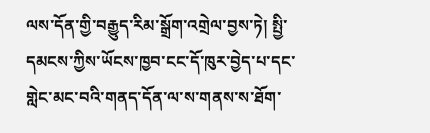ལས་དོན་གྱི་བརྒྱུད་རིམ་སྒྲོག་འགྲེལ་བྱས་ཏེ། སྤྱི་དམངས་ཀྱིས་ཡོངས་ཁྱབ་ངང་དོ་ཁུར་བྱེད་པ་དང་གླེང་མང་བའི་གནད་དོན་ལ་ས་གནས་ས་ཐོག་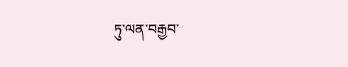ཏུ་ལན་བརྒྱབ་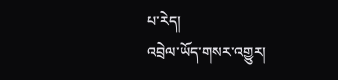པ་རེད།
འབྲེལ་ཡོད་གསར་འགྱུར།